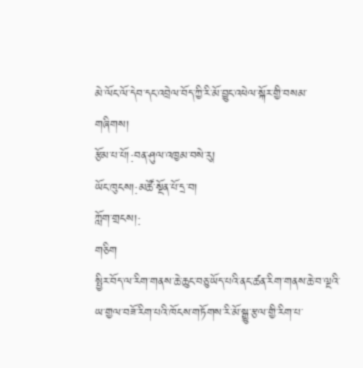མེ་ལོང་ལོ་དེབ་དང་འབྲེལ་བོད་ཀྱི་རི་མོ་བྱུང་འཕེལ་སྐོར་གྱི་བསམ་གཞིགས།
རྩོམ་པ་པོ།:བན་ཤུལ་འཁྱམ་བསེ་རུ།
ཡོང་ཁུངས།:མཚོ་སྔོན་པོ་དྲ་བ།
ཀློག་གྲངས།:
གཅིག
སྤྱིར་བོད་ལ་རིག་གནས་ཆེ་ཆུང་བཅུ་ཡོད་པའི་ནང་ཚན་རིག་གནས་ཆེ་བ་ལྔའི་ཡ་གྱལ་བཟོ་རིག་པའི་ཁོངས་གཏོགས་རི་མོ་སྒྱུ་རྩལ་གྱི་རིག་པ་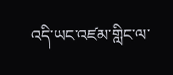འདི་ཡང་འཛམ་གླིང་ལ་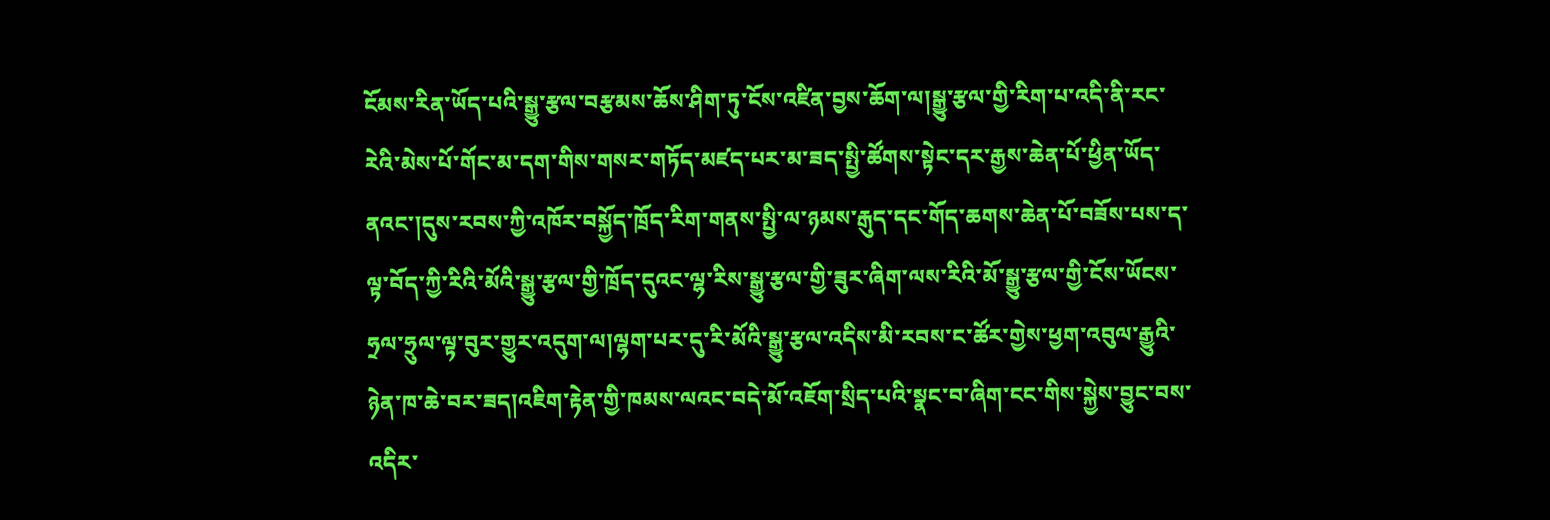ངོམས་རིན་ཡོད་པའི་སྒྱུ་རྩལ་བརྩམས་ཆོས་ཤིག་ཏུ་ངོས་འཛིན་བྱས་ཆོག་ལ།སྒྱུ་རྩལ་གྱི་རིག་པ་འདི་ནི་རང་རེའི་མེས་པོ་གོང་མ་དག་གིས་གསར་གཏོད་མཛད་པར་མ་ཟད་སྤྱི་ཚོགས་སྟེང་དར་རྒྱས་ཆེན་པོ་ཕྱིན་ཡོད་ནའང་།དུས་རབས་ཀྱི་འཁོར་བསྐྱོད་ཁྲོད་རིག་གནས་སྤྱི་ལ་ཉམས་རྒུད་དང་གོད་ཆགས་ཆེན་པོ་བཟོས་པས་ད་ལྟ་བོད་ཀྱི་རིའི་མོའི་སྒྱུ་རྩལ་གྱི་ཁྲོད་དུའང་ལྷ་རིས་སྒྱུ་རྩལ་གྱི་ཟུར་ཞིག་ལས་རིའི་མོ་སྒྱུ་རྩལ་གྱི་ངོས་ཡོངས་ཧྲལ་ཧྲུལ་ལྟ་བུར་གྱུར་འདུག་ལ།ལྷག་པར་དུ་རི་མོའི་སྒྱུ་རྩལ་འདིས་མི་རབས་ང་ཚོར་གྱེས་ཕྱག་འབུལ་རྒྱུའི་ཉེན་ཁ་ཆེ་བར་ཟད།འཇིག་རྟེན་གྱི་ཁམས་ལའང་བདེ་མོ་འཇོག་སྲིད་པའི་སྣང་བ་ཞིག་ངང་གིས་སྐྱེས་བྱུང་བས་འདིར་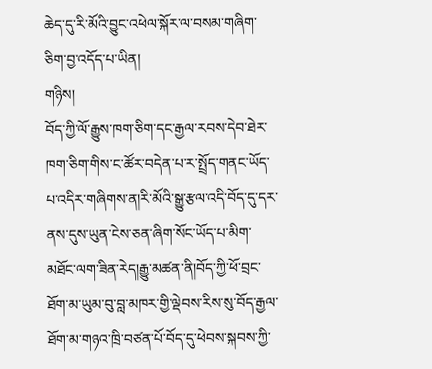ཆེད་དུ་རི་མོའི་བྱུང་འཕེལ་སྐོར་ལ་བསམ་གཞིག་ཅིག་བྱ་འདོད་པ་ཡིན།
གཉིས།
བོད་ཀྱི་ལོ་རྒྱུས་ཁག་ཅིག་དང་རྒྱལ་རབས་དེབ་ཐེར་ཁག་ཅིག་གིས་ང་ཚོར་བདེན་པ་ར་སྤྲོད་གནང་ཡོད་པ་འདིར་གཞིགས་ན།རི་མོའི་སྒྱུ་རྩལ་འདི་བོད་དུ་དར་ནས་དུས་ཡུན་ངེས་ཅན་ཞིག་སོང་ཡོད་པ་མིག་མཐོང་ལག་ཟིན་རེད།རྒྱུ་མཚན་ནི།བོད་ཀྱི་ཕོ་བྲང་ཐོག་མ་ཡུམ་བུ་བླ་མཁར་གྱི་ལྡེབས་རིས་སུ་བོད་རྒྱལ་ཐོག་མ་གཉའ་ཁྲི་བཙན་པོ་བོད་དུ་ཕེབས་སྐབས་ཀྱི་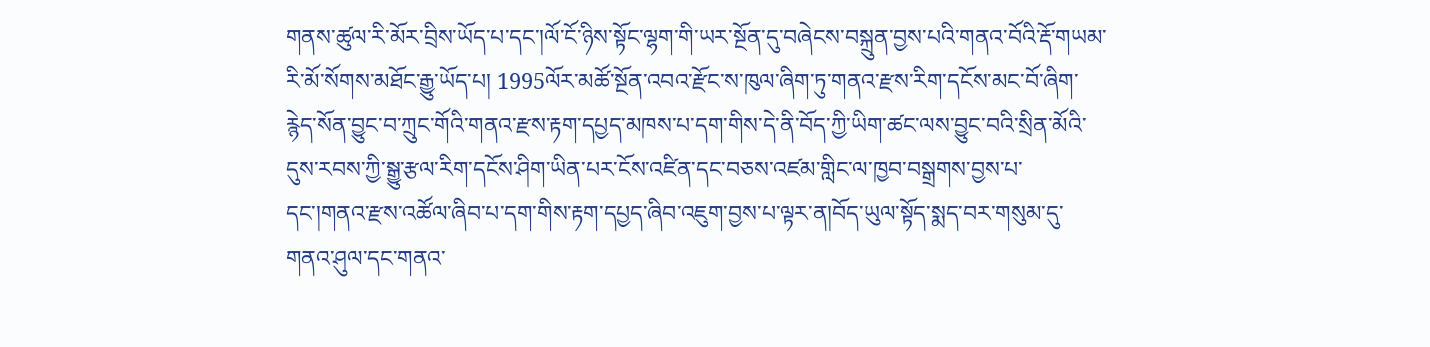གནས་ཚུལ་རི་མོར་བྲིས་ཡོད་པ་དང་།ལོ་ངོ་ཉིས་སྟོང་ལྷག་གི་ཡར་སྔོན་དུ་བཞེངས་བསྐྲུན་བྱས་པའི་གནའ་བོའི་རྡོ་གཡམ་རི་མོ་སོགས་མཐོང་རྒྱུ་ཡོད་པ། 1995ལོར་མཚོ་སྔོན་འབའ་རྫོང་ས་ཁུལ་ཞིག་ཏུ་གནའ་རྫས་རིག་དངོས་མང་བོ་ཞིག་རྙེད་སོན་བྱུང་བ་ཀྲུང་གོའི་གནའ་རྫས་རྟག་དཔྱད་མཁས་པ་དག་གིས་དེ་ནི་བོད་ཀྱི་ཡིག་ཚང་ལས་བྱུང་བའི་སྲིན་མོའི་དུས་རབས་ཀྱི་སྒྱུ་རྩལ་རིག་དངོས་ཤིག་ཡིན་པར་ངོས་འཛིན་དང་བཅས་འཛམ་གླིང་ལ་ཁྱབ་བསྒྲགས་བྱས་པ་དང་།གནའ་རྫས་འཚོལ་ཞིབ་པ་དག་གིས་རྟག་དཔྱད་ཞིབ་འཇུག་བྱས་པ་ལྟར་ན།བོད་ཡུལ་སྟོད་སྨད་བར་གསུམ་དུ་གནའ་ཤུལ་དང་གནའ་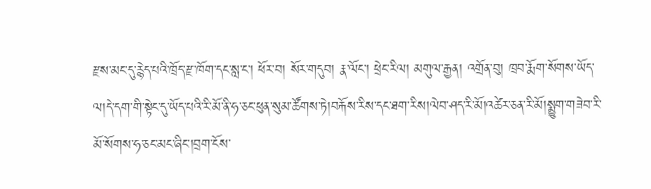རྫས་མང་དུ་རྙེད་པའི་ཁྲོད་རྫ་ཁོག་དང་སླ་ང་། ཕོར་བ། སོར་གདུབ། རྣ་ལོང་། ཕྲེང་རིལ། མགུལ་རྒྱན། འགྲོན་བུ། ཁྲབ་རྨོག་སོགས་ཡོད་ལ།དེ་དག་གི་སྟེང་དུ་ཡོད་པའི་རི་མོ་ནི་ཧ་ཅང་ཕུན་སུམ་ཚོགས་ཏེ།བརྐོས་རིས་དང་ཐག་རིས།ལེབ་ཤད་རི་མོ།འཚེར་ཅན་རི་མོ།སྨྱུག་གཟེབ་རི་མོ་སོགས་ཧ་ཅང་མང་ཞིང་།བྲག་ངོས་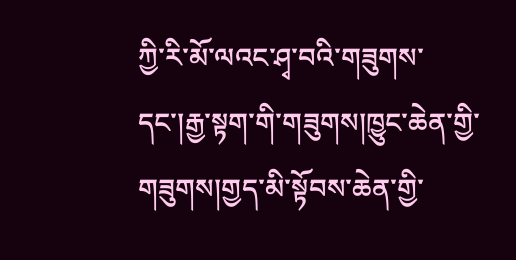ཀྱི་རི་མོ་ལའང་ཤྭ་བའི་གཟུགས་དང་།རྒྱ་སྟག་གི་གཟུགས།ཁྱུང་ཆེན་གྱི་གཟུགས།གྱད་མི་སྟོབས་ཆེན་གྱི་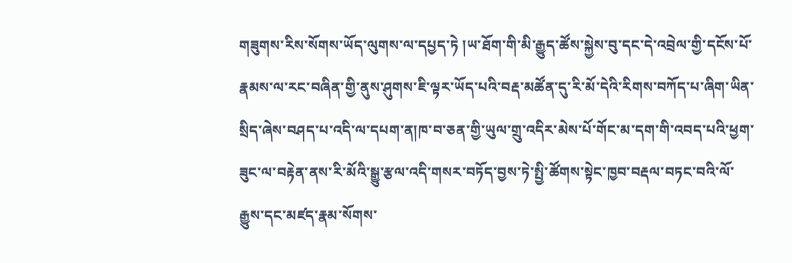གཟུགས་རིས་སོགས་ཡོད་ལུགས་ལ་དཔྱད་ཏེ །ཡ་ཐོག་གི་མི་རྒྱུད་ཚོས་སྐྱེས་བུ་དང་དེ་འབྲེལ་གྱི་དངོས་པོ་རྣམས་ལ་རང་བཞིན་གྱི་ནུས་ཤུགས་ཇི་ལྟར་ཡོད་པའི་བརྡ་མཚོན་དུ་རི་མོ་དེའི་རིགས་བཀོད་པ་ཞིག་ཡིན་སྲིད་ཞེས་བཤད་པ་འདི་ལ་དཔག་ན།ཁ་བ་ཅན་གྱི་ཡུལ་གྲུ་འདིར་མེས་པོ་གོང་མ་དག་གི་འབད་པའི་ཕྱག་ཟུང་ལ་བརྟེན་ནས་རི་མོའི་སྒྱུ་རྩལ་འདི་གསར་བཏོད་བྱས་ཏེ་སྤྱི་ཚོགས་སྟེང་ཁྱབ་བརྡལ་བཏང་བའི་ལོ་རྒྱུས་དང་མཛད་རྣམ་སོགས་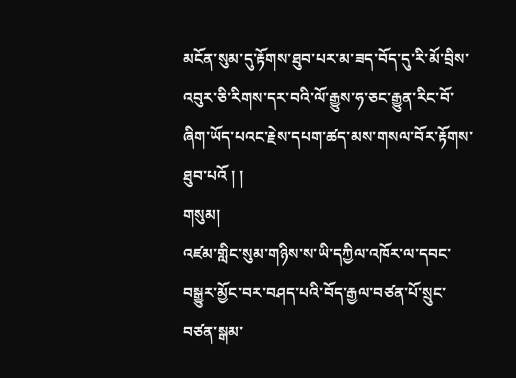མངོན་སུམ་དུ་རྟོགས་ཐུབ་པར་མ་ཟད་བོད་དུ་རི་མོ་བྲིས་འབུར་ཅི་རིགས་དར་བའི་ལོ་རྒྱུས་ཧ་ཅང་རྒྱུན་རིང་བོ་ཞིག་ཡོད་པའང་རྗེས་དཔག་ཚད་མས་གསལ་བོར་རྟོགས་ཐུབ་པའོ ། །
གསུམ།
འཛམ་གླིང་སུམ་གཉིས་ས་ཡི་དཀྱིལ་འཁོར་ལ་དབང་བསྒྱུར་མྱོང་བར་བཤད་པའི་བོད་རྒྱལ་བཙན་པོ་སྲུང་བཙན་སྒམ་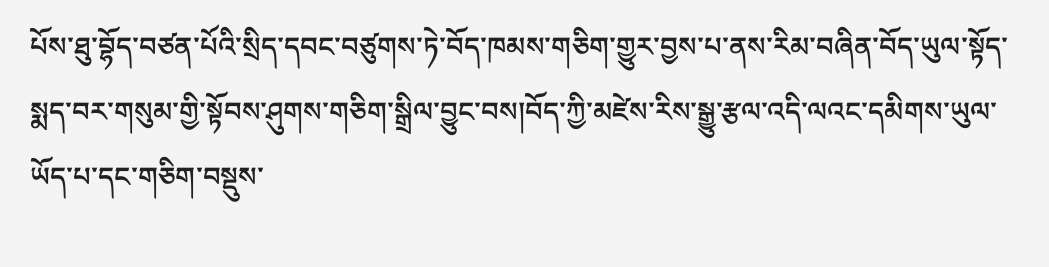པོས་ཐུ་བྷོད་བཙན་པོའི་སྲིད་དབང་བཙུགས་ཏེ་བོད་ཁམས་གཅིག་གྱུར་བྱས་པ་ནས་རིམ་བཞིན་བོད་ཡུལ་སྟོད་སྨད་བར་གསུམ་གྱི་སྟོབས་ཤུགས་གཅིག་སྒྲིལ་བྱུང་བས།བོད་ཀྱི་མཛེས་རིས་སྒྱུ་རྩལ་འདི་ལའང་དམིགས་ཡུལ་ཡོད་པ་དང་གཅིག་བསྡུས་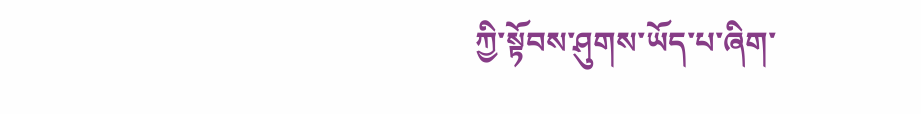ཀྱི་སྟོབས་ཤུགས་ཡོད་པ་ཞིག་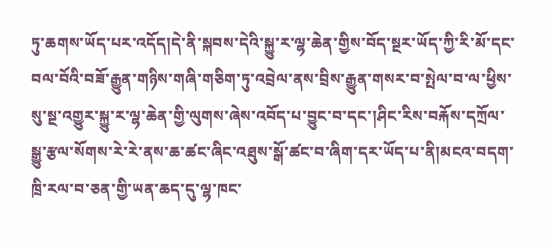ཏུ་ཆགས་ཡོད་པར་འདོད།དེ་ནི་སྐབས་དེའི་སྐྱུ་ར་ལྷ་ཆེན་གྱིས་བོད་སྔར་ཡོད་ཀྱི་རི་མོ་དང་བལ་བོའི་བཟོ་རྒྱུན་གཉིས་གཞི་གཅིག་ཏུ་འབྲེལ་ནས་བྲིས་རྒྱུན་གསར་བ་སྤེལ་བ་ལ་ཕྱིས་སུ་སྔ་འགྱུར་སྐྱུ་ར་ལྷ་ཆེན་གྱི་ལུགས་ཞེས་འབོད་པ་བྱུང་བ་དང་།ཤིང་རིས་བརྐོས་དཀྲོལ་སྒྱུ་རྩལ་སོགས་རེ་རེ་ནས་ཆ་ཚང་ཞིང་འཐུས་སྒོ་ཚང་བ་ཞིག་དར་ཡོད་པ་ནི།མངའ་བདག་ཁྲི་རལ་བ་ཅན་གྱི་ཡན་ཆད་དུ་ལྷ་ཁང་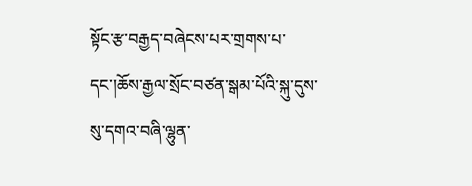སྟོང་རྩ་བརྒྱད་བཞེངས་པར་གྲགས་པ་དང་།ཆོས་རྒྱལ་སྲོང་བཙན་སྒམ་པོའི་སྐུ་དུས་སུ་དགའ་བཞི་ལྷུན་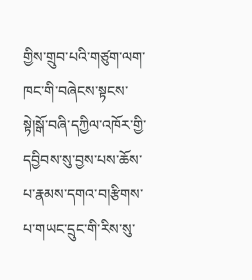གྱིས་གྲུབ་པའི་གཙུག་ལག་ཁང་གི་བཞེངས་སྟངས་སྟེ།སྒོ་བཞི་དཀྱིལ་འཁོར་གྱི་དབྱིབས་སུ་བྱས་པས་ཆོས་པ་རྣམས་དགའ་བ།རྩིགས་པ་གཡང་དྲུང་གི་རིས་སུ་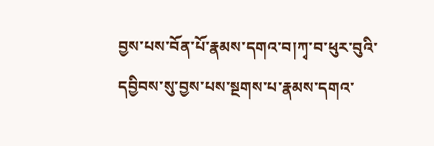བྱས་པས་བོན་པོ་རྣམས་དགའ་བ།ཀྭ་བ་ཕུར་བུའི་དབྱིབས་སུ་བྱས་པས་སྔགས་པ་རྣམས་དགའ་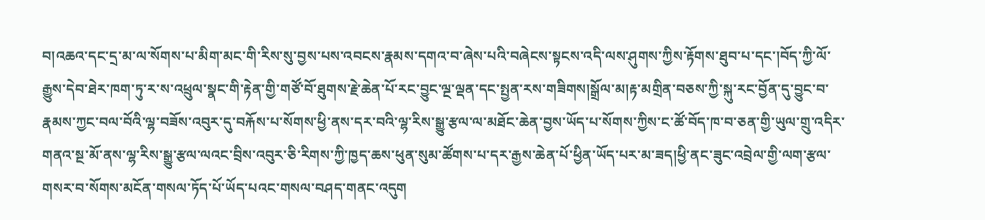བ།འཆའ་དང་དྲ་མ་ལ་སོགས་པ་མིག་མང་གི་རིས་སུ་བྱས་པས་འབངས་རྣམས་དགའ་བ་ཞེས་པའི་བཞེངས་སྟངས་འདི་ལས་ཤུགས་ཀྱིས་རྟོགས་ཐུབ་པ་དང་།བོད་ཀྱི་ལོ་རྒྱུས་དེབ་ཐེར་ཁག་ཏུ་ར་ས་འཕྲུལ་སྣང་གི་རྟེན་གྱི་གཙོ་བོ་ཐུགས་རྗེ་ཆེན་པོ་རང་བྱུང་ལྔ་ལྡན་དང་སྤྱན་རས་གཟིགས།སྒྲོལ་མ།རྟ་མགྲིན་བཅས་ཀྱི་སྐུ་རང་བྱོན་དུ་བྱུང་བ་རྣམས་ཀྱང་བལ་བོའི་ལྷ་བཟོས་འབུར་དུ་བརྐོས་པ་སོགས་ཕྱི་ནས་དར་བའི་ལྷ་རིས་སྒྱུ་རྩལ་ལ་མཐོང་ཆེན་བྱས་ཡོད་པ་སོགས་ཀྱིས་ང་ཚོ་བོད་ཁ་བ་ཅན་གྱི་ཡུལ་གྲུ་འདིར་གནའ་སྔ་མོ་ནས་ལྷ་རིས་སྒྱུ་རྩལ་ལའང་བྲིས་འབུར་ཅི་རིགས་ཀྱི་ཁྱད་ཆས་ཕུན་སུམ་ཚོགས་པ་དར་རྒྱས་ཆེན་པོ་ཕྱིན་ཡོད་པར་མ་ཟད།ཕྱི་ནང་ཟུང་འབྲེལ་གྱི་ལག་རྩལ་གསར་བ་སོགས་མངོན་གསལ་ཏོད་པོ་ཡོད་པའང་གསལ་བཤད་གནང་འདུག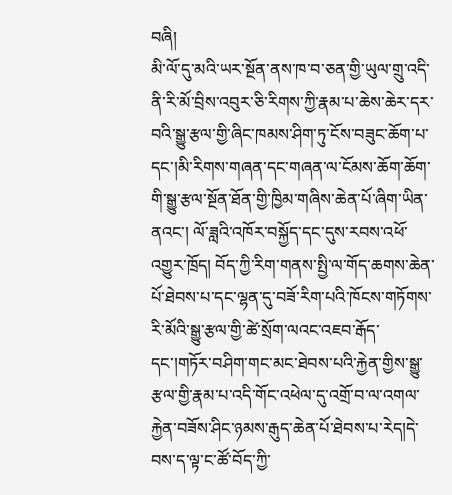བཞི།
མི་ལོ་དུ་མའི་ཡར་སྔོན་ནས་ཁ་བ་ཅན་གྱི་ཡུལ་གྲུ་འདི་ནི་རི་མོ་བྲིས་འབུར་ཅི་རིགས་ཀྱི་རྣམ་པ་ཆེས་ཆེར་དར་བའི་སྒྱུ་རྩལ་གྱི་ཞིང་ཁམས་ཤིག་ཏུ་ངོས་བཟུང་ཆོག་པ་དང་།མི་རིགས་གཞན་དང་གཞན་ལ་ངོམས་ཆོག་ཆོག་གི་སྒྱུ་རྩལ་སྔོན་ཐོན་གྱི་ཁྱིམ་གཞིས་ཆེན་པོ་ཞིག་ཡིན་ནའང་། ལོ་ཟླའི་འཁོར་བསྐྱོད་དང་དུས་རབས་འཕོ་འགྱུར་ཁྲོད། བོད་ཀྱི་རིག་གནས་སྤྱི་ལ་གོད་ཆགས་ཆེན་པོ་ཐེབས་པ་དང་ལྷན་དུ་བཟོ་རིག་པའི་ཁོངས་གཏོགས་རི་མོའི་སྒྱུ་རྩལ་གྱི་ཚེ་སྲོག་ལའང་འཇབ་རྒོད་དང་།གཏོར་བཤིག་གང་མང་ཐེབས་པའི་རྐྱེན་གྱིས་སྒྱུ་རྩལ་གྱི་རྣམ་པ་འདི་གོང་འཕེལ་དུ་འགྲོ་བ་ལ་འགལ་རྐྱེན་བཟོས་ཤིང་ཉམས་རྒུད་ཆེན་པོ་ཐེབས་པ་རེད།དེ་བས་ད་ལྟ་ང་ཚོ་བོད་ཀྱི་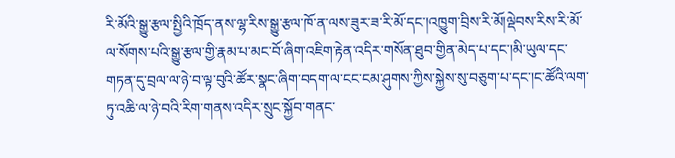རི་མོའི་སྒྱུ་རྩལ་སྤྱིའི་ཁྲོད་ནས་ལྷ་རིས་སྒྱུ་རྩལ་ཁོ་ན་ལས་ཟུར་ཟ་རི་མོ་དང་།འཁྱུག་བྲིས་རི་མོ།ལྡེབས་རིས་རི་མོ་ལ་སོགས་པའི་སྒྱུ་རྩལ་གྱི་རྣམ་པ་མང་བོ་ཞིག་འཇིག་རྟེན་འདིར་གསོན་ཐུབ་གྱིན་མེད་པ་དང་།མི་ཡུལ་དང་གཏན་དུ་བྲལ་ལ་ཉེ་བ་ལྟ་བུའི་ཚོར་སྣང་ཞིག་བདག་ལ་ངང་ངམ་ཤུགས་ཀྱིས་སྐྱེས་སུ་བཅུག་པ་དང་།ང་ཚོའི་ལག་ཏུ་འཆི་ལ་ཉེ་བའི་རིག་གནས་འདིར་སྲུང་སྐྱོབ་གནང་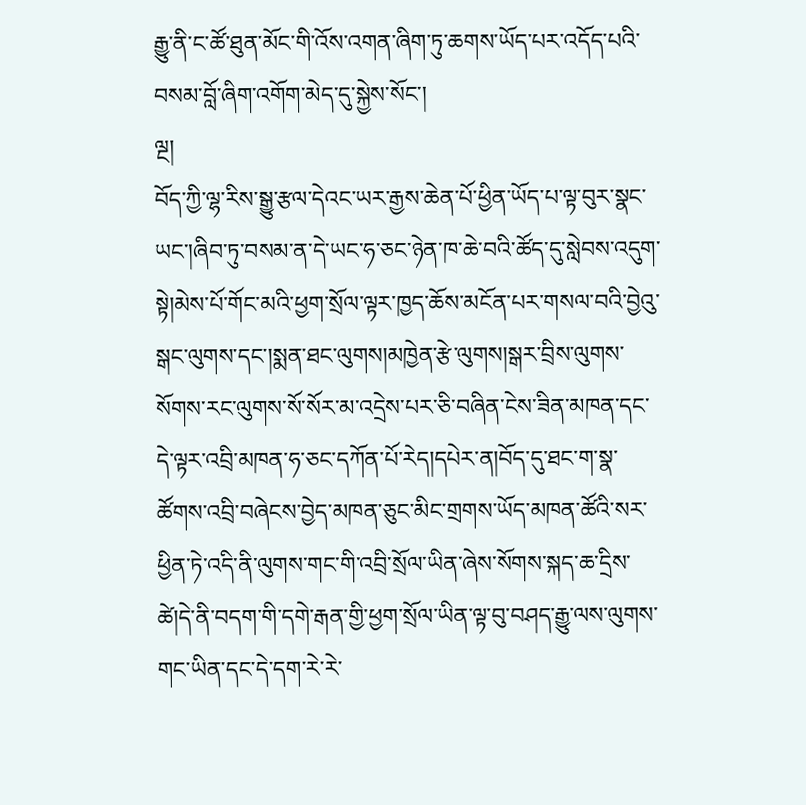རྒྱུ་ནི་ང་ཚོ་ཐུན་མོང་གི་འོས་འགན་ཞིག་ཏུ་ཆགས་ཡོད་པར་འདོད་པའི་བསམ་བློ་ཞིག་འགོག་མེད་དུ་སྐྱེས་སོང་།
ལྔ།
བོད་ཀྱི་ལྷ་རིས་སྒྱུ་རྩལ་དེའང་ཡར་རྒྱས་ཆེན་པོ་ཕྱིན་ཡོད་པ་ལྟ་བུར་སྣང་ཡང་།ཞིབ་ཏུ་བསམ་ན་དེ་ཡང་ཧ་ཅང་ཉེན་ཁ་ཆེ་བའི་ཚོད་དུ་སླེབས་འདུག་སྟེ།མེས་པོ་གོང་མའི་ཕྱག་སྲོལ་ལྟར་ཁྱད་ཆོས་མངོན་པར་གསལ་བའི་བྱེའུ་སྒང་ལུགས་དང་།སྨན་ཐང་ལུགས།མཁྱེན་རྩེ་ལུགས།སྒར་བྲིས་ལུགས་སོགས་རང་ལུགས་སོ་སོར་མ་འདྲེས་པར་ཅི་བཞིན་ངེས་ཟིན་མཁན་དང་དེ་ལྟར་འབྲི་མཁན་ཧ་ཅང་དཀོན་པོ་རེད།དཔེར་ན།བོད་དུ་ཐང་ག་སྣ་ཚོགས་འབྲི་བཞེངས་བྱེད་མཁན་ཅུང་མིང་གྲགས་ཡོད་མཁན་ཚོའི་སར་ཕྱིན་ཏེ་འདི་ནི་ལུགས་གང་གི་འབྲི་སྲོལ་ཡིན་ཞེས་སོགས་སྐད་ཆ་དྲིས་ཚེ།དེ་ནི་བདག་གི་དགེ་རྒན་གྱི་ཕྱག་སྲོལ་ཡིན་ལྟ་བུ་བཤད་རྒྱུ་ལས་ལུགས་གང་ཡིན་དང་དེ་དག་རེ་རེ་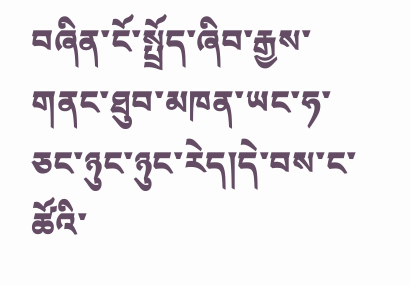བཞིན་ངོ་སྤྲོད་ཞིབ་རྒྱས་གནང་ཐུབ་མཁན་ཡང་ཧ་ཅང་ཉུང་ཉུང་རེད།དེ་བས་ང་ཚོའི་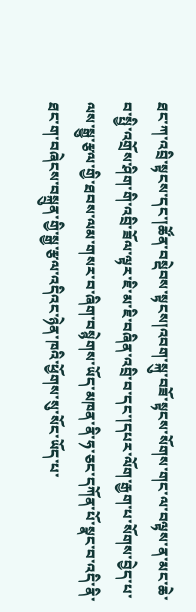ཐང་ཀ་འབྲི་སྟངས་དང་།ཚོན་བསྡེབས་སྟངས།འབག་སྐུ་བཟོ་སྟངས་སོགས་གང་ལ་བལྟས་ན་མང་ཆེ་བ་སྤྱི་འགྲོས་ཤིག་གི་འབྲི་ཟོལ་ལྟར་ཇི་མ་ཇི་བཞིན་འབྲི་བ་དང་།དཔར་ལོག་རྒྱག་པ་སོགས་བྱེད་པ་ལས་སྒྱུ་རྩལ་གྱི་ཐབས་ལམ་གསར་བ་ཞིག་བསྙེགས་ཡོད་མཁན་ནི་ཧ་ཅང་དཀོན་པོ་སྣང་བ་འདི་ནི་ཐང་ག་བཞེངས་བསྐྲུན་གྱི་སྒྱ་རྩལ་འདིའང་ཉེན་ཁའི་ཕྱོགས་སུ་སོང་ཡོད་པ་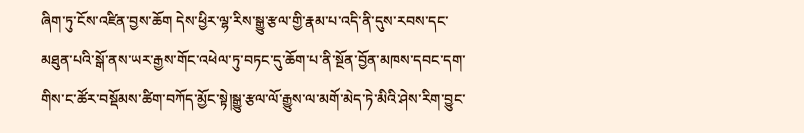ཞིག་ཏུ་ངོས་འཛིན་བྱས་ཆོག དེས་ཕྱིར་ལྷ་རིས་སྒྱུ་རྩལ་གྱི་རྣམ་པ་འདི་ནི་དུས་རབས་དང་མཐུན་པའི་སྒོ་ནས་ཡར་རྒྱས་གོང་འཕེལ་ཏུ་བཏང་དུ་ཆོག་པ་ནི་སྔོན་བྱོན་མཁས་དབང་དག་གིས་ང་ཚོར་བསྡོམས་ཚིག་བཀོད་མྱོང་སྟེ།སྒྱུ་རྩལ་ལོ་རྒྱུས་ལ་མགོ་མེད་ཏེ་མིའི་ཤེས་རིག་བྱུང་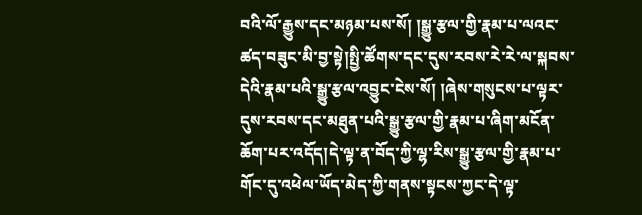བའི་ལོ་རྒྱུས་དང་མཉམ་པས་སོ། །སྒྱུ་རྩལ་གྱི་རྣམ་པ་ལའང་ཚད་བཟུང་མི་བྱ་སྟེ།སྤྱི་ཚོགས་དང་དུས་རབས་རེ་རེ་ལ་སྐབས་དེའི་རྣམ་པའི་སྒྱུ་རྩལ་འབྱུང་ངེས་སོ། །ཞེས་གསུངས་པ་ལྟར་དུས་རབས་དང་མཐུན་པའི་སྒྱུ་རྩལ་གྱི་རྣམ་པ་ཞིག་མངོན་ཆོག་པར་འདོད།དེ་ལྟ་ན་བོད་ཀྱི་ལྷ་རིས་སྒྱུ་རྩལ་གྱི་རྣམ་པ་གོང་དུ་འཕེལ་ཡོད་མེད་ཀྱི་གནས་སྟངས་ཀྱང་དེ་ལྟ་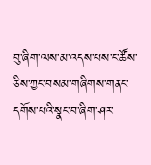བུ་ཞིག་ལས་མ་འདས་པས་ང་ཚོས་ཅིས་ཀྱང་བསམ་གཞིགས་གནང་དགོས་པའི་སྣང་བ་ཞིག་ཤར་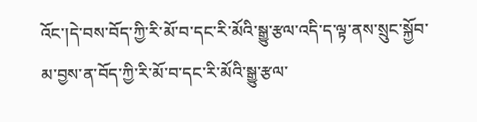འོང་།དེ་བས་བོད་ཀྱི་རི་མོ་བ་དང་རི་མོའི་སྒྱུ་རྩལ་འདི་ད་ལྟ་ནས་སྲུང་སྐྱོབ་མ་བྱས་ན་བོད་ཀྱི་རི་མོ་བ་དང་རི་མོའི་སྒྱུ་རྩལ་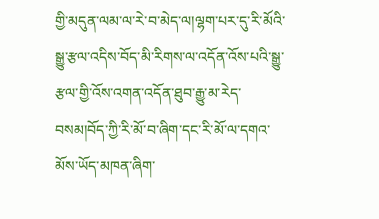གྱི་མདུན་ལམ་ལ་རེ་བ་མེད་ལ།ལྷག་པར་དུ་རི་མོའི་སྒྱུ་རྩལ་འདིས་བོད་མི་རིགས་ལ་འདོན་འོས་པའི་སྒྱུ་རྩལ་གྱི་འོས་འགན་འདོན་ཐུབ་རྒྱུ་མ་རེད་བསམ།བོད་ཀྱི་རི་མོ་བ་ཞིག་དང་རི་མོ་ལ་དགའ་མོས་ཡོད་མཁན་ཞིག་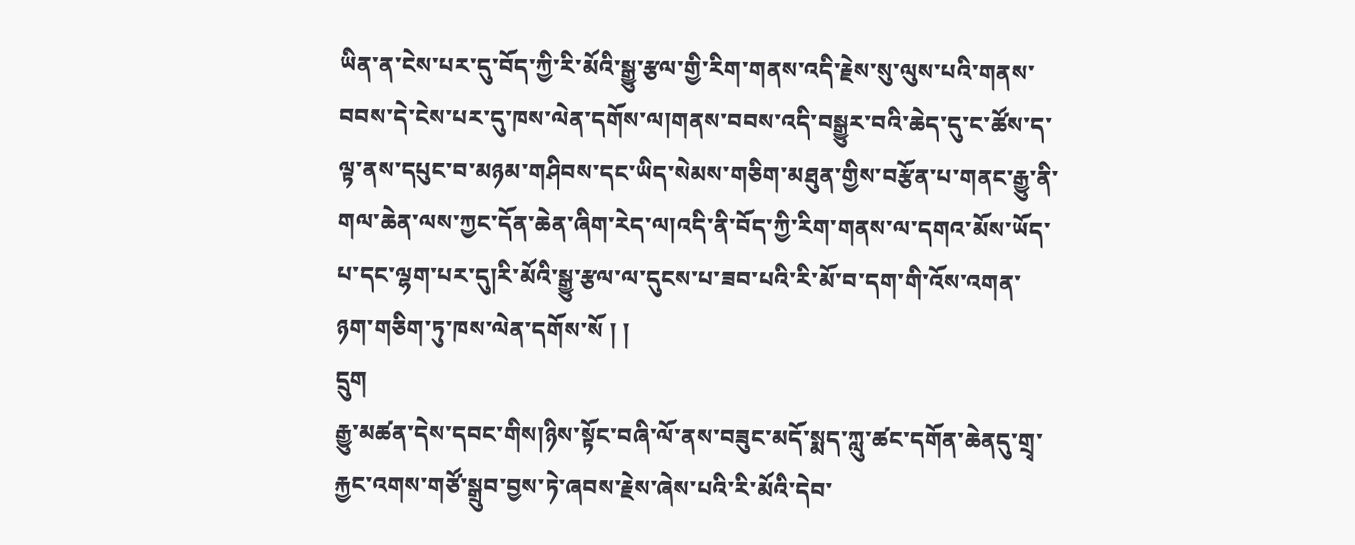ཡིན་ན་ངེས་པར་དུ་བོད་ཀྱི་རི་མོའི་སྒྱུ་རྩལ་གྱི་རིག་གནས་འདི་རྗེས་སུ་ལུས་པའི་གནས་བབས་དེ་ངེས་པར་དུ་ཁས་ལེན་དགོས་ལ།གནས་བབས་འདི་བསྒྱུར་བའི་ཆེད་དུ་ང་ཚོས་ད་ལྟ་ནས་དཔུང་བ་མཉམ་གཤིབས་དང་ཡིད་སེམས་གཅིག་མཐུན་གྱིས་བརྩོན་པ་གནང་རྒྱུ་ནི་གལ་ཆེན་ལས་ཀྱང་དོན་ཆེན་ཞིག་རེད་ལ།འདི་ནི་བོད་ཀྱི་རིག་གནས་ལ་དགའ་མོས་ཡོད་པ་དང་ལྷག་པར་དུ།རི་མོའི་སྒྱུ་རྩལ་ལ་དུངས་པ་ཟབ་པའི་རི་མོ་བ་དག་གི་འོས་འགན་ཉག་གཅིག་ཏུ་ཁས་ལེན་དགོས་སོ ། །
དྲུག
རྒྱུ་མཚན་དེས་དབང་གིས།ཉིས་སྟོང་བཞི་ལོ་ནས་བཟུང་མདོ་སྨད་ཀླུ་ཚང་དགོན་ཆེནདུ་གྲྭ་རྐྱང་འགས་གཙོ་སྒྲུབ་བྱས་ཏེ་ཞབས་རྗེས་ཞེས་པའི་རི་མོའི་དེབ་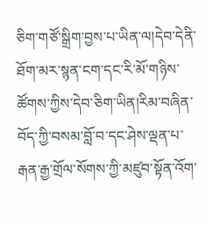ཅིག་གཙོ་སྒྲིག་བྱས་པ་ཡིན་ལ།དེབ་དེནི་ཐོག་མར་སྙན་ངག་དང་རི་མོ་གཉིས་ཚོགས་ཀྱིས་དེབ་ཅིག་ཡིན།རིམ་བཞིན་བོད་ཀྱི་བསམ་བློ་བ་དང་ཤེས་ལྡན་པ་རྒན་རྒྱ་གྲོལ་སོགས་ཀྱི་མཛུབ་སྟོན་འོག་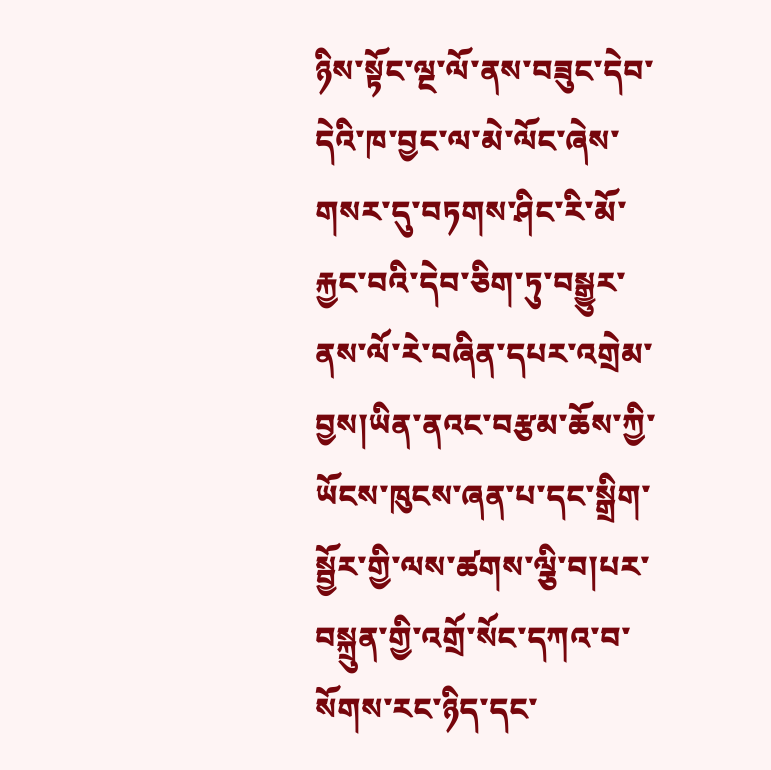ཉིས་སྟོང་ལྔ་ལོ་ནས་བཟུང་དེབ་དེའི་ཁ་བྱང་ལ་མེ་ལོང་ཞེས་གསར་དུ་བཏགས་ཤིང་རི་མོ་རྐྱང་བའི་དེབ་ཅིག་ཏུ་བསྒྱུར་ནས་ལོ་རེ་བཞིན་དཔར་འགྲེམ་བྱས།ཡིན་ནའང་བརྩམ་ཆོས་ཀྱི་ཡོངས་ཁུངས་ཞན་པ་དང་སྒྲིག་སྦྱོར་གྱི་ལས་ཚགས་ལྕི་བ།པར་བསྐྲུན་གྱི་འགྲོ་སོང་དཀའ་བ་སོགས་རང་ཉིད་དང་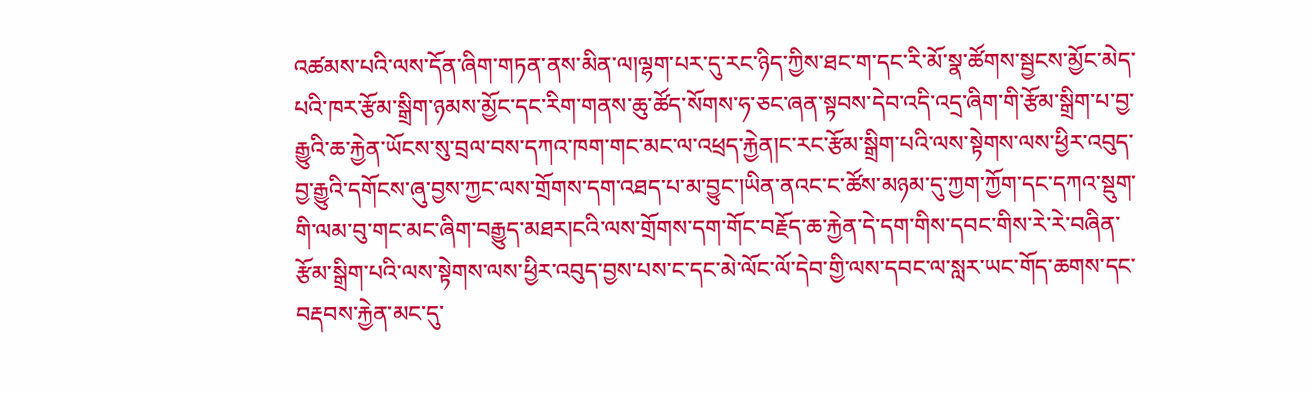འཚམས་པའི་ལས་དོན་ཞིག་གཏན་ནས་མིན་ལ།ལྷག་པར་དུ་རང་ཉིད་ཀྱིས་ཐང་ག་དང་རི་མོ་སྣ་ཚོགས་སྦྱངས་མྱོང་མེད་པའི་ཁར་རྩོམ་སྒྲིག་ཉམས་མྱོང་དང་རིག་གནས་ཆུ་ཚོད་སོགས་ཧ་ཅང་ཞན་སྟབས་དེབ་འདི་འདྲ་ཞིག་གི་རྩོམ་སྒྲིག་པ་བྱ་རྒྱུའི་ཆ་རྐྱེན་ཡོངས་སུ་བྲལ་བས་དཀའ་ཁག་གང་མང་ལ་འཕྲད་རྐྱེན།ང་རང་རྩོམ་སྒྲིག་པའི་ལས་སྟེགས་ལས་ཕྱིར་འབུད་བྱ་རྒྱུའི་དགོངས་ཞུ་བྱས་ཀྱང་ལས་གྲོགས་དག་འཐད་པ་མ་བྱུང་།ཡིན་ནའང་ང་ཚོས་མཉམ་དུ་ཀྱག་ཀྱོག་དང་དཀའ་སྡུག་གི་ལམ་བུ་གང་མང་ཞིག་བརྒྱུད་མཐར།ངའི་ལས་གྲོགས་དག་གོང་བརྗོད་ཆ་རྐྱེན་དེ་དག་གིས་དབང་གིས་རེ་རེ་བཞིན་རྩོམ་སྒྲིག་པའི་ལས་སྟེགས་ལས་ཕྱིར་འབུད་བྱས་པས་ང་དང་མེ་ལོང་ལོ་དེབ་གྱི་ལས་དབང་ལ་སླར་ཡང་གོད་ཆགས་དང་བརྡབས་རྐྱེན་མང་དུ་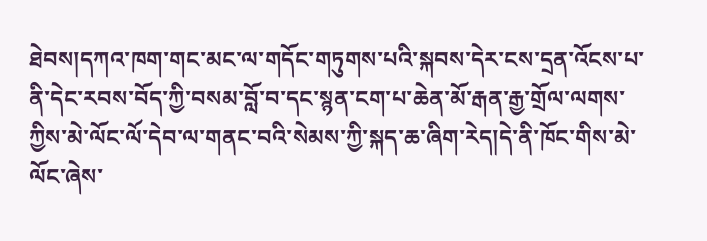ཐེབས།དཀའ་ཁག་གང་མང་ལ་གདོང་གཏུགས་པའི་སྐབས་དེར་ངས་དྲན་འོངས་པ་ནི་དེང་རབས་བོད་ཀྱི་བསམ་བློ་བ་དང་སྙན་ངག་པ་ཆེན་མོ་རྒན་རྒྱ་གྲོལ་ལགས་ཀྱིས་མེ་ལོང་ལོ་དེབ་ལ་གནང་བའི་སེམས་ཀྱི་སྐད་ཆ་ཞིག་རེད།དེ་ནི་ཁོང་གིས་མེ་ལོང་ཞེས་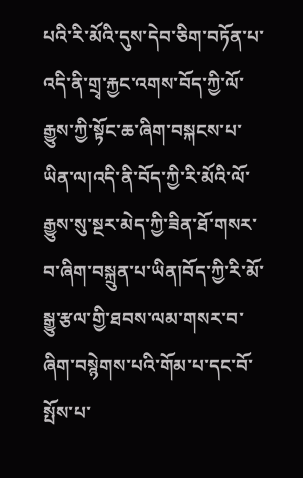པའི་རི་མོའི་དུས་དེབ་ཅིག་བཏོན་པ་འདི་ནི་གྲྭ་རྐྱང་འགས་བོད་ཀྱི་ལོ་རྒྱུས་ཀྱི་སྟོང་ཆ་ཞིག་བསྐངས་པ་ཡིན་ལ།འདི་ནི་བོད་ཀྱི་རི་མོའི་ལོ་རྒྱུས་སུ་སྔར་མེད་ཀྱི་ཟིན་ཐོ་གསར་བ་ཞིག་བསྐྲུན་པ་ཡིན།བོད་ཀྱི་རི་མོ་སྒྱུ་རྩལ་གྱི་ཐབས་ལམ་གསར་བ་ཞིག་བསྙེགས་པའི་གོམ་པ་དང་བོ་སྤོས་པ་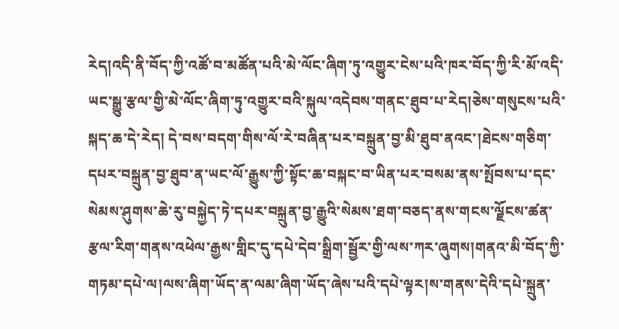རེད།འདི་ནི་བོད་ཀྱི་འཚོ་བ་མཚོན་པའི་མེ་ལོང་ཞིག་ཏུ་འགྱུར་ངེས་པའི་ཁར་བོད་ཀྱི་རི་མོ་འདི་ཡང་སྒྱུ་རྩལ་གྱི་མེ་ལོང་ཞིག་ཏུ་འགྱུར་བའི་སྐུལ་འདེབས་གནང་ཐུབ་པ་རེད།ཅེས་གསུངས་པའི་སྐད་ཆ་དེ་རེད། དེ་བས་བདག་གིས་ལོ་རེ་བཞིན་པར་བསྐྲུན་བྱ་མི་ཐུབ་ནའང་།ཐེངས་གཅིག་དཔར་བསྐྲུན་བྱ་ཐུབ་ན་ཡང་ལོ་རྒྱུས་ཀྱི་སྟོང་ཆ་བསྐང་བ་ཡིན་པར་བསམ་ནས་སྤོབས་པ་དང་སེམས་ཤུགས་ཆེ་རུ་བསྐྱེད་ཏེ་དཔར་བསྐྲུན་བྱ་རྒྱུའི་སེམས་ཐག་བཅད་ནས་གངས་ལྗོངས་ཚན་རྩལ་རིག་གནས་འཕེལ་རྒྱས་གླིང་དུ་དཔེ་དེབ་སྒྲིག་སྦྱོར་གྱི་ལས་ཀར་ཞུགས།གནའ་མི་བོད་ཀྱི་གཏམ་དཔེ་ལ།ལས་ཞིག་ཡོད་ན་ལམ་ཞིག་ཡོད་ཞེས་པའི་དཔེ་ལྟར།ས་གནས་དེའི་དཔེ་སྐྲུན་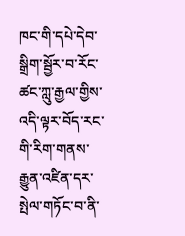ཁང་གི་དཔེ་དེབ་སྒྲིག་སྦྱོར་བ་རོང་ཚང་ཀླུ་རྒྱལ་གྱིས་འདི་ལྟར་བོད་རང་གི་རིག་གནས་རྒྱུན་འཛིན་དར་སྤེལ་གཏོང་བ་ནི་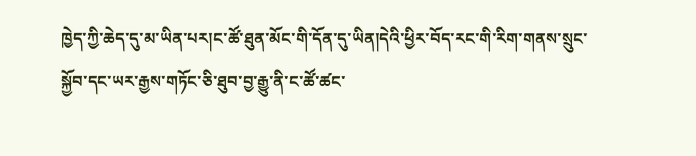ཁྱེད་ཀྱི་ཆེད་དུ་མ་ཡིན་པར།ང་ཚོ་ཐུན་མོང་གི་དོན་དུ་ཡིན།དེའི་ཕྱིར་བོད་རང་གི་རིག་གནས་སྲུང་སྐྱོབ་དང་ཡར་རྒྱས་གཏོང་ཅི་ཐུབ་བྱ་རྒྱུ་ནི་ང་ཚོ་ཚང་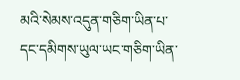མའི་སེམས་འདུན་གཅིག་ཡིན་པ་དང་དམིགས་ཡུལ་ཡང་གཅིག་ཡིན་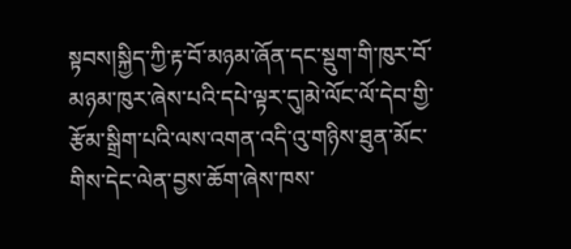སྟབས།སྐྱིད་ཀྱི་རྟ་བོ་མཉམ་ཞོན་དང་སྡུག་གི་ཁུར་བོ་མཉམ་ཁུར་ཞེས་པའི་དཔེ་ལྟར་དུ།མེ་ལོང་ལོ་དེབ་གྱི་རྩོམ་སྒྲིག་པའི་ལས་འགན་འདི་འུ་གཉིས་ཐུན་མོང་གིས་དེང་ལེན་བྱས་ཆོག་ཞེས་ཁས་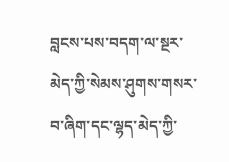བླངས་པས་བདག་ལ་སྔར་མེད་ཀྱི་སེམས་ཤུགས་གསར་བ་ཞིག་དང་ལྷད་མེད་ཀྱི་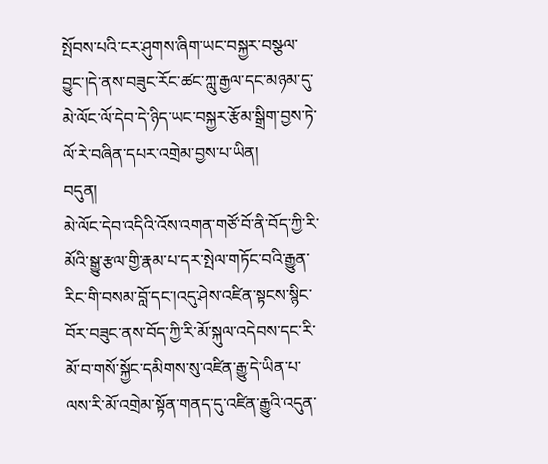སྤོབས་པའི་ངར་ཤུགས་ཞིག་ཡང་བསྐྱར་བསྩལ་བྱུང་།དེ་ནས་བཟུང་རོང་ཚང་ཀླུ་རྒྱལ་དང་མཉམ་དུ་མེ་ལོང་ལོ་དེབ་དེ་ཉིད་ཡང་བསྐྱར་རྩོམ་སྒྲིག་བྱས་ཏེ་ལོ་རེ་བཞིན་དཔར་འགྲེམ་བྱས་པ་ཡིན།
བདུན།
མེ་ལོང་དེབ་འདིའི་འོས་འགན་གཙོ་བོ་ནི་བོད་ཀྱི་རི་མོའི་སྒྱུ་རྩལ་གྱི་རྣམ་པ་དར་སྤེལ་གཏོང་བའི་རྒྱུན་རིང་གི་བསམ་བློ་དང་།འདུ་ཤེས་འཛིན་སྟངས་སྙིང་བོར་བཟུང་ནས་བོད་ཀྱི་རི་མོ་སྐུལ་འདེབས་དང་རི་མོ་བ་གསོ་སྐྱོང་དམིགས་སུ་འཛིན་རྒྱུ་དེ་ཡིན་པ་ལས་རི་མོ་འགྲེམ་སྟོན་གནད་དུ་འཛིན་རྒྱུའི་འདུན་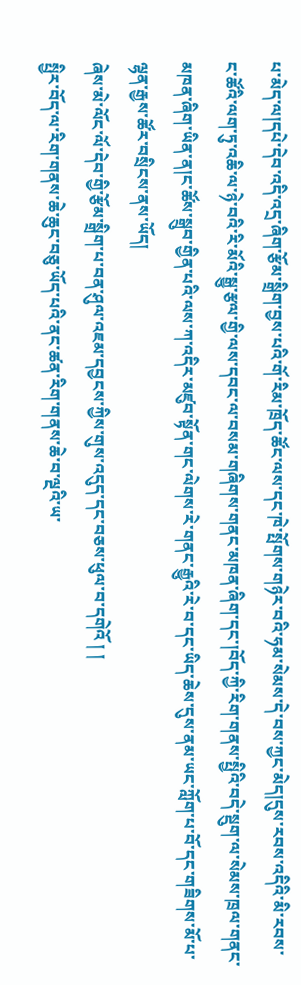པ་མེད་ལ།དཔེ་དེབ་འདི་འདྲ་ཞིག་རྩོམ་སྒྲིག་བྱས་པའི་གོ་རིམ་ཁྲོད་ཚོང་ལས་དང་ཁེ་སྤོགས་གཉེར་བའི་ཧམ་སེམས་དེ་བས་ཀྱང་མེད།དུས་རབས་འདིའི་མི་རབས་ང་ཚོའི་ལག་ཏུ་འཆི་ལ་ཉེ་བའི་རི་མོའི་སྒྱུ་རྩལ་གྱི་ལས་དབང་ལ་བསམ་གཞིགས་གནང་མཁན་ཞིག་དང་།བོད་ཀྱི་རིག་གནས་སྤྱིའི་བདེ་སྡུག་ལ་སེམས་ཁྲལ་གནང་མཁན་ཞིག་ཡིན་ན།ང་ཚོས་སྒྲུབ་གྱིན་པའི་ལས་ཀ་འདིར་མཛུབ་སྟོན་གང་ལེགས་རེ་གནང་རྒྱུའི་རེ་བ་དང་ཡིད་ཆེས་དུས་ནམ་ཡང་ཀློག་པ་བོ་དང་གཟིགས་མོ་པ་ལྷན་རྒྱས་ཚོར་བསྲིངས་ནས་ཡོད།
ཞེས་མེ་ལོང་ལོ་དེབ་གྱི་རྩོམ་སྒྲིག་པ་བན་ཤུལ་འཇམ་དབྱངས་ཀྱིས་གུས་འདུད་དང་བཅས་ཕུལ་བ་དགེའོ ། །
སྤྱིར་བོད་ལ་རིག་གནས་ཆེ་ཆུང་བཅུ་ཡོད་པའི་ནང་ཚན་རིག་གནས་ཆེ་བ་ལྔའི་ཡ་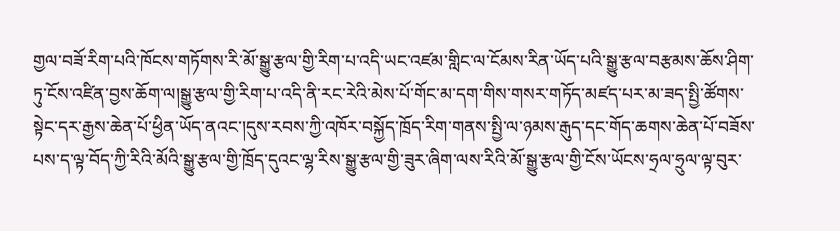གྱལ་བཟོ་རིག་པའི་ཁོངས་གཏོགས་རི་མོ་སྒྱུ་རྩལ་གྱི་རིག་པ་འདི་ཡང་འཛམ་གླིང་ལ་ངོམས་རིན་ཡོད་པའི་སྒྱུ་རྩལ་བརྩམས་ཆོས་ཤིག་ཏུ་ངོས་འཛིན་བྱས་ཆོག་ལ།སྒྱུ་རྩལ་གྱི་རིག་པ་འདི་ནི་རང་རེའི་མེས་པོ་གོང་མ་དག་གིས་གསར་གཏོད་མཛད་པར་མ་ཟད་སྤྱི་ཚོགས་སྟེང་དར་རྒྱས་ཆེན་པོ་ཕྱིན་ཡོད་ནའང་།དུས་རབས་ཀྱི་འཁོར་བསྐྱོད་ཁྲོད་རིག་གནས་སྤྱི་ལ་ཉམས་རྒུད་དང་གོད་ཆགས་ཆེན་པོ་བཟོས་པས་ད་ལྟ་བོད་ཀྱི་རིའི་མོའི་སྒྱུ་རྩལ་གྱི་ཁྲོད་དུའང་ལྷ་རིས་སྒྱུ་རྩལ་གྱི་ཟུར་ཞིག་ལས་རིའི་མོ་སྒྱུ་རྩལ་གྱི་ངོས་ཡོངས་ཧྲལ་ཧྲུལ་ལྟ་བུར་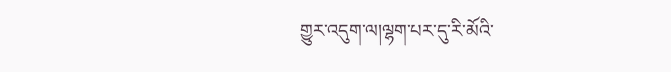གྱུར་འདུག་ལ།ལྷག་པར་དུ་རི་མོའི་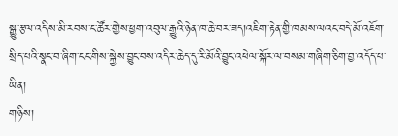སྒྱུ་རྩལ་འདིས་མི་རབས་ང་ཚོར་གྱེས་ཕྱག་འབུལ་རྒྱུའི་ཉེན་ཁ་ཆེ་བར་ཟད།འཇིག་རྟེན་གྱི་ཁམས་ལའང་བདེ་མོ་འཇོག་སྲིད་པའི་སྣང་བ་ཞིག་ངང་གིས་སྐྱེས་བྱུང་བས་འདིར་ཆེད་དུ་རི་མོའི་བྱུང་འཕེལ་སྐོར་ལ་བསམ་གཞིག་ཅིག་བྱ་འདོད་པ་ཡིན།
གཉིས།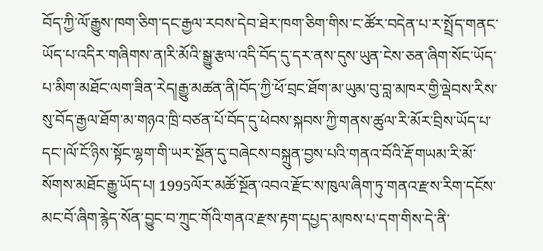བོད་ཀྱི་ལོ་རྒྱུས་ཁག་ཅིག་དང་རྒྱལ་རབས་དེབ་ཐེར་ཁག་ཅིག་གིས་ང་ཚོར་བདེན་པ་ར་སྤྲོད་གནང་ཡོད་པ་འདིར་གཞིགས་ན།རི་མོའི་སྒྱུ་རྩལ་འདི་བོད་དུ་དར་ནས་དུས་ཡུན་ངེས་ཅན་ཞིག་སོང་ཡོད་པ་མིག་མཐོང་ལག་ཟིན་རེད།རྒྱུ་མཚན་ནི།བོད་ཀྱི་ཕོ་བྲང་ཐོག་མ་ཡུམ་བུ་བླ་མཁར་གྱི་ལྡེབས་རིས་སུ་བོད་རྒྱལ་ཐོག་མ་གཉའ་ཁྲི་བཙན་པོ་བོད་དུ་ཕེབས་སྐབས་ཀྱི་གནས་ཚུལ་རི་མོར་བྲིས་ཡོད་པ་དང་།ལོ་ངོ་ཉིས་སྟོང་ལྷག་གི་ཡར་སྔོན་དུ་བཞེངས་བསྐྲུན་བྱས་པའི་གནའ་བོའི་རྡོ་གཡམ་རི་མོ་སོགས་མཐོང་རྒྱུ་ཡོད་པ། 1995ལོར་མཚོ་སྔོན་འབའ་རྫོང་ས་ཁུལ་ཞིག་ཏུ་གནའ་རྫས་རིག་དངོས་མང་བོ་ཞིག་རྙེད་སོན་བྱུང་བ་ཀྲུང་གོའི་གནའ་རྫས་རྟག་དཔྱད་མཁས་པ་དག་གིས་དེ་ནི་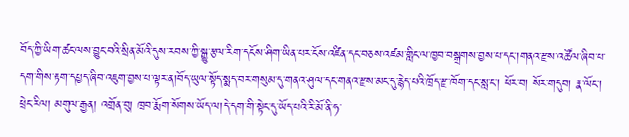བོད་ཀྱི་ཡིག་ཚང་ལས་བྱུང་བའི་སྲིན་མོའི་དུས་རབས་ཀྱི་སྒྱུ་རྩལ་རིག་དངོས་ཤིག་ཡིན་པར་ངོས་འཛིན་དང་བཅས་འཛམ་གླིང་ལ་ཁྱབ་བསྒྲགས་བྱས་པ་དང་།གནའ་རྫས་འཚོལ་ཞིབ་པ་དག་གིས་རྟག་དཔྱད་ཞིབ་འཇུག་བྱས་པ་ལྟར་ན།བོད་ཡུལ་སྟོད་སྨད་བར་གསུམ་དུ་གནའ་ཤུལ་དང་གནའ་རྫས་མང་དུ་རྙེད་པའི་ཁྲོད་རྫ་ཁོག་དང་སླ་ང་། ཕོར་བ། སོར་གདུབ། རྣ་ལོང་། ཕྲེང་རིལ། མགུལ་རྒྱན། འགྲོན་བུ། ཁྲབ་རྨོག་སོགས་ཡོད་ལ།དེ་དག་གི་སྟེང་དུ་ཡོད་པའི་རི་མོ་ནི་ཧ་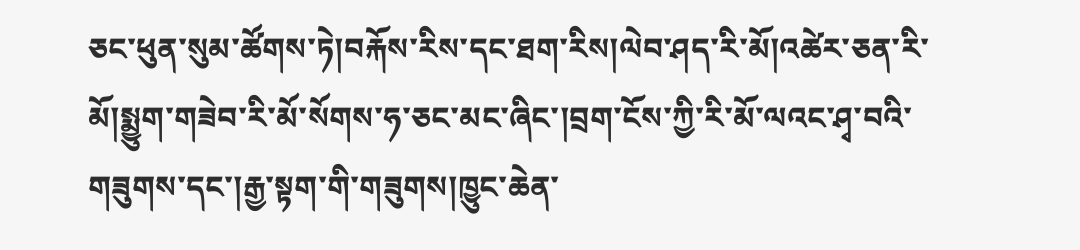ཅང་ཕུན་སུམ་ཚོགས་ཏེ།བརྐོས་རིས་དང་ཐག་རིས།ལེབ་ཤད་རི་མོ།འཚེར་ཅན་རི་མོ།སྨྱུག་གཟེབ་རི་མོ་སོགས་ཧ་ཅང་མང་ཞིང་།བྲག་ངོས་ཀྱི་རི་མོ་ལའང་ཤྭ་བའི་གཟུགས་དང་།རྒྱ་སྟག་གི་གཟུགས།ཁྱུང་ཆེན་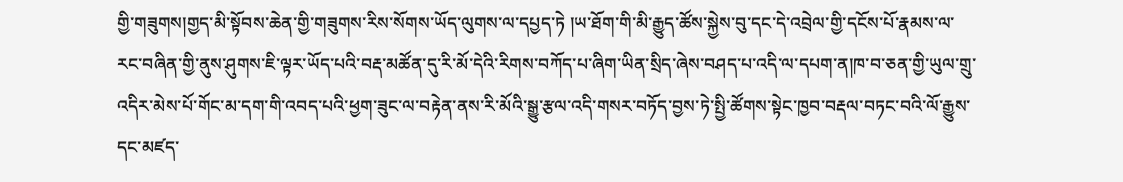གྱི་གཟུགས།གྱད་མི་སྟོབས་ཆེན་གྱི་གཟུགས་རིས་སོགས་ཡོད་ལུགས་ལ་དཔྱད་ཏེ །ཡ་ཐོག་གི་མི་རྒྱུད་ཚོས་སྐྱེས་བུ་དང་དེ་འབྲེལ་གྱི་དངོས་པོ་རྣམས་ལ་རང་བཞིན་གྱི་ནུས་ཤུགས་ཇི་ལྟར་ཡོད་པའི་བརྡ་མཚོན་དུ་རི་མོ་དེའི་རིགས་བཀོད་པ་ཞིག་ཡིན་སྲིད་ཞེས་བཤད་པ་འདི་ལ་དཔག་ན།ཁ་བ་ཅན་གྱི་ཡུལ་གྲུ་འདིར་མེས་པོ་གོང་མ་དག་གི་འབད་པའི་ཕྱག་ཟུང་ལ་བརྟེན་ནས་རི་མོའི་སྒྱུ་རྩལ་འདི་གསར་བཏོད་བྱས་ཏེ་སྤྱི་ཚོགས་སྟེང་ཁྱབ་བརྡལ་བཏང་བའི་ལོ་རྒྱུས་དང་མཛད་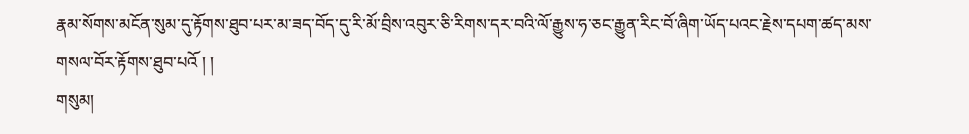རྣམ་སོགས་མངོན་སུམ་དུ་རྟོགས་ཐུབ་པར་མ་ཟད་བོད་དུ་རི་མོ་བྲིས་འབུར་ཅི་རིགས་དར་བའི་ལོ་རྒྱུས་ཧ་ཅང་རྒྱུན་རིང་བོ་ཞིག་ཡོད་པའང་རྗེས་དཔག་ཚད་མས་གསལ་བོར་རྟོགས་ཐུབ་པའོ ། །
གསུམ།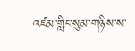འཛམ་གླིང་སུམ་གཉིས་ས་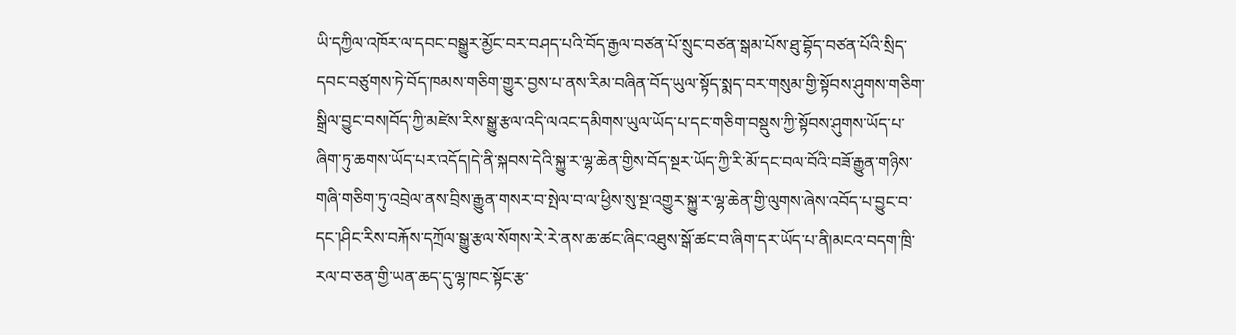ཡི་དཀྱིལ་འཁོར་ལ་དབང་བསྒྱུར་མྱོང་བར་བཤད་པའི་བོད་རྒྱལ་བཙན་པོ་སྲུང་བཙན་སྒམ་པོས་ཐུ་བྷོད་བཙན་པོའི་སྲིད་དབང་བཙུགས་ཏེ་བོད་ཁམས་གཅིག་གྱུར་བྱས་པ་ནས་རིམ་བཞིན་བོད་ཡུལ་སྟོད་སྨད་བར་གསུམ་གྱི་སྟོབས་ཤུགས་གཅིག་སྒྲིལ་བྱུང་བས།བོད་ཀྱི་མཛེས་རིས་སྒྱུ་རྩལ་འདི་ལའང་དམིགས་ཡུལ་ཡོད་པ་དང་གཅིག་བསྡུས་ཀྱི་སྟོབས་ཤུགས་ཡོད་པ་ཞིག་ཏུ་ཆགས་ཡོད་པར་འདོད།དེ་ནི་སྐབས་དེའི་སྐྱུ་ར་ལྷ་ཆེན་གྱིས་བོད་སྔར་ཡོད་ཀྱི་རི་མོ་དང་བལ་བོའི་བཟོ་རྒྱུན་གཉིས་གཞི་གཅིག་ཏུ་འབྲེལ་ནས་བྲིས་རྒྱུན་གསར་བ་སྤེལ་བ་ལ་ཕྱིས་སུ་སྔ་འགྱུར་སྐྱུ་ར་ལྷ་ཆེན་གྱི་ལུགས་ཞེས་འབོད་པ་བྱུང་བ་དང་།ཤིང་རིས་བརྐོས་དཀྲོལ་སྒྱུ་རྩལ་སོགས་རེ་རེ་ནས་ཆ་ཚང་ཞིང་འཐུས་སྒོ་ཚང་བ་ཞིག་དར་ཡོད་པ་ནི།མངའ་བདག་ཁྲི་རལ་བ་ཅན་གྱི་ཡན་ཆད་དུ་ལྷ་ཁང་སྟོང་རྩ་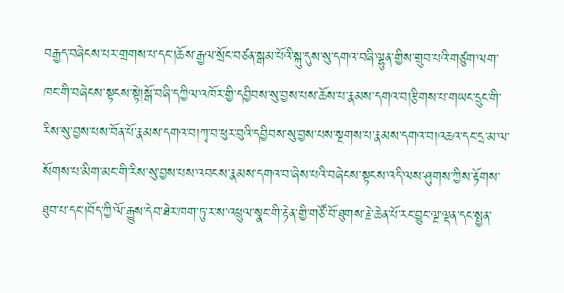བརྒྱད་བཞེངས་པར་གྲགས་པ་དང་།ཆོས་རྒྱལ་སྲོང་བཙན་སྒམ་པོའི་སྐུ་དུས་སུ་དགའ་བཞི་ལྷུན་གྱིས་གྲུབ་པའི་གཙུག་ལག་ཁང་གི་བཞེངས་སྟངས་སྟེ།སྒོ་བཞི་དཀྱིལ་འཁོར་གྱི་དབྱིབས་སུ་བྱས་པས་ཆོས་པ་རྣམས་དགའ་བ།རྩིགས་པ་གཡང་དྲུང་གི་རིས་སུ་བྱས་པས་བོན་པོ་རྣམས་དགའ་བ།ཀྭ་བ་ཕུར་བུའི་དབྱིབས་སུ་བྱས་པས་སྔགས་པ་རྣམས་དགའ་བ།འཆའ་དང་དྲ་མ་ལ་སོགས་པ་མིག་མང་གི་རིས་སུ་བྱས་པས་འབངས་རྣམས་དགའ་བ་ཞེས་པའི་བཞེངས་སྟངས་འདི་ལས་ཤུགས་ཀྱིས་རྟོགས་ཐུབ་པ་དང་།བོད་ཀྱི་ལོ་རྒྱུས་དེབ་ཐེར་ཁག་ཏུ་ར་ས་འཕྲུལ་སྣང་གི་རྟེན་གྱི་གཙོ་བོ་ཐུགས་རྗེ་ཆེན་པོ་རང་བྱུང་ལྔ་ལྡན་དང་སྤྱན་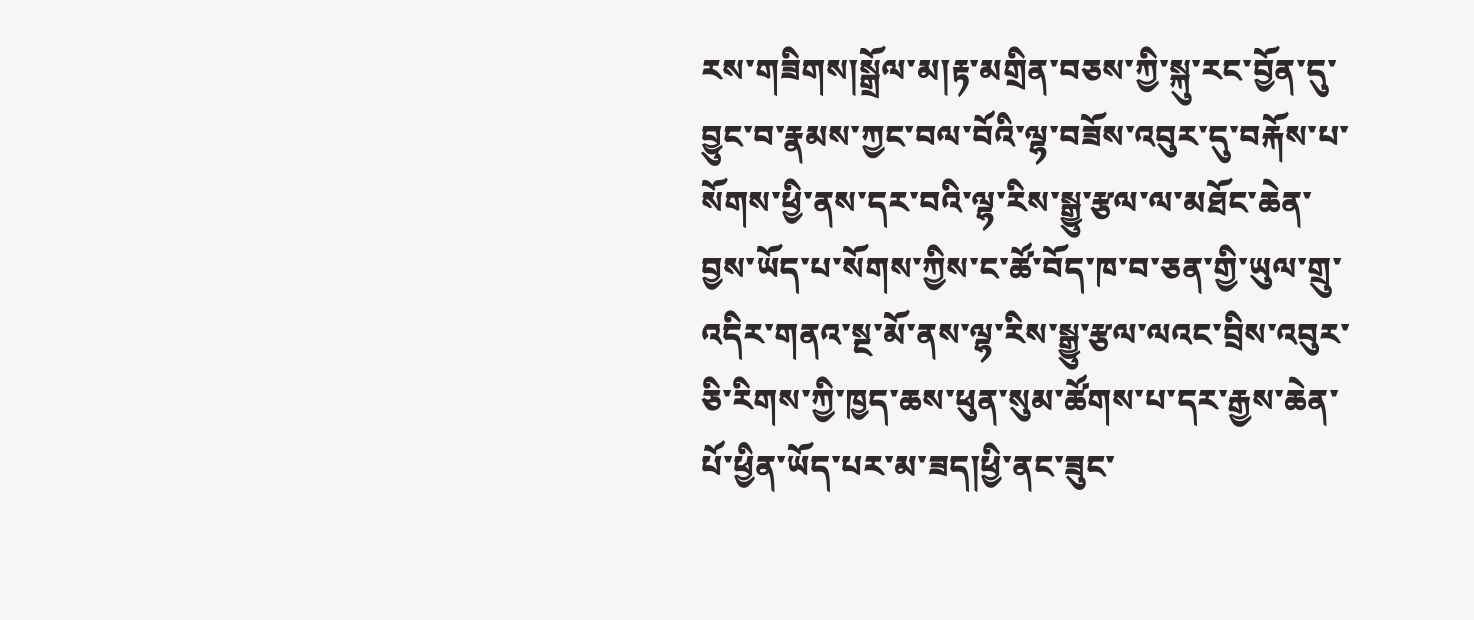རས་གཟིགས།སྒྲོལ་མ།རྟ་མགྲིན་བཅས་ཀྱི་སྐུ་རང་བྱོན་དུ་བྱུང་བ་རྣམས་ཀྱང་བལ་བོའི་ལྷ་བཟོས་འབུར་དུ་བརྐོས་པ་སོགས་ཕྱི་ནས་དར་བའི་ལྷ་རིས་སྒྱུ་རྩལ་ལ་མཐོང་ཆེན་བྱས་ཡོད་པ་སོགས་ཀྱིས་ང་ཚོ་བོད་ཁ་བ་ཅན་གྱི་ཡུལ་གྲུ་འདིར་གནའ་སྔ་མོ་ནས་ལྷ་རིས་སྒྱུ་རྩལ་ལའང་བྲིས་འབུར་ཅི་རིགས་ཀྱི་ཁྱད་ཆས་ཕུན་སུམ་ཚོགས་པ་དར་རྒྱས་ཆེན་པོ་ཕྱིན་ཡོད་པར་མ་ཟད།ཕྱི་ནང་ཟུང་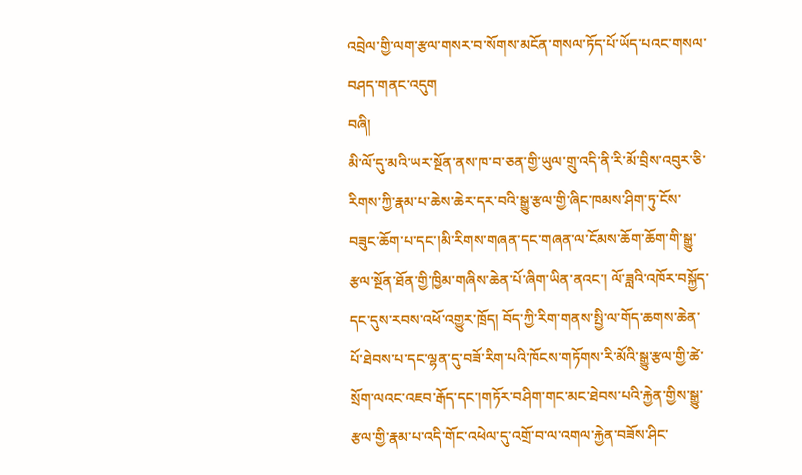འབྲེལ་གྱི་ལག་རྩལ་གསར་བ་སོགས་མངོན་གསལ་ཏོད་པོ་ཡོད་པའང་གསལ་བཤད་གནང་འདུག
བཞི།
མི་ལོ་དུ་མའི་ཡར་སྔོན་ནས་ཁ་བ་ཅན་གྱི་ཡུལ་གྲུ་འདི་ནི་རི་མོ་བྲིས་འབུར་ཅི་རིགས་ཀྱི་རྣམ་པ་ཆེས་ཆེར་དར་བའི་སྒྱུ་རྩལ་གྱི་ཞིང་ཁམས་ཤིག་ཏུ་ངོས་བཟུང་ཆོག་པ་དང་།མི་རིགས་གཞན་དང་གཞན་ལ་ངོམས་ཆོག་ཆོག་གི་སྒྱུ་རྩལ་སྔོན་ཐོན་གྱི་ཁྱིམ་གཞིས་ཆེན་པོ་ཞིག་ཡིན་ནའང་། ལོ་ཟླའི་འཁོར་བསྐྱོད་དང་དུས་རབས་འཕོ་འགྱུར་ཁྲོད། བོད་ཀྱི་རིག་གནས་སྤྱི་ལ་གོད་ཆགས་ཆེན་པོ་ཐེབས་པ་དང་ལྷན་དུ་བཟོ་རིག་པའི་ཁོངས་གཏོགས་རི་མོའི་སྒྱུ་རྩལ་གྱི་ཚེ་སྲོག་ལའང་འཇབ་རྒོད་དང་།གཏོར་བཤིག་གང་མང་ཐེབས་པའི་རྐྱེན་གྱིས་སྒྱུ་རྩལ་གྱི་རྣམ་པ་འདི་གོང་འཕེལ་དུ་འགྲོ་བ་ལ་འགལ་རྐྱེན་བཟོས་ཤིང་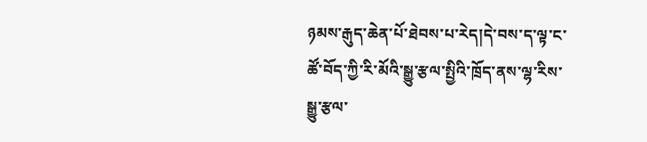ཉམས་རྒུད་ཆེན་པོ་ཐེབས་པ་རེད།དེ་བས་ད་ལྟ་ང་ཚོ་བོད་ཀྱི་རི་མོའི་སྒྱུ་རྩལ་སྤྱིའི་ཁྲོད་ནས་ལྷ་རིས་སྒྱུ་རྩལ་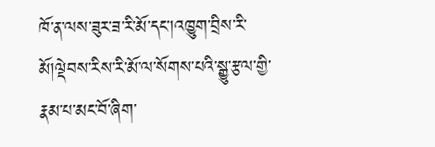ཁོ་ན་ལས་ཟུར་ཟ་རི་མོ་དང་།འཁྱུག་བྲིས་རི་མོ།ལྡེབས་རིས་རི་མོ་ལ་སོགས་པའི་སྒྱུ་རྩལ་གྱི་རྣམ་པ་མང་བོ་ཞིག་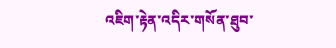འཇིག་རྟེན་འདིར་གསོན་ཐུབ་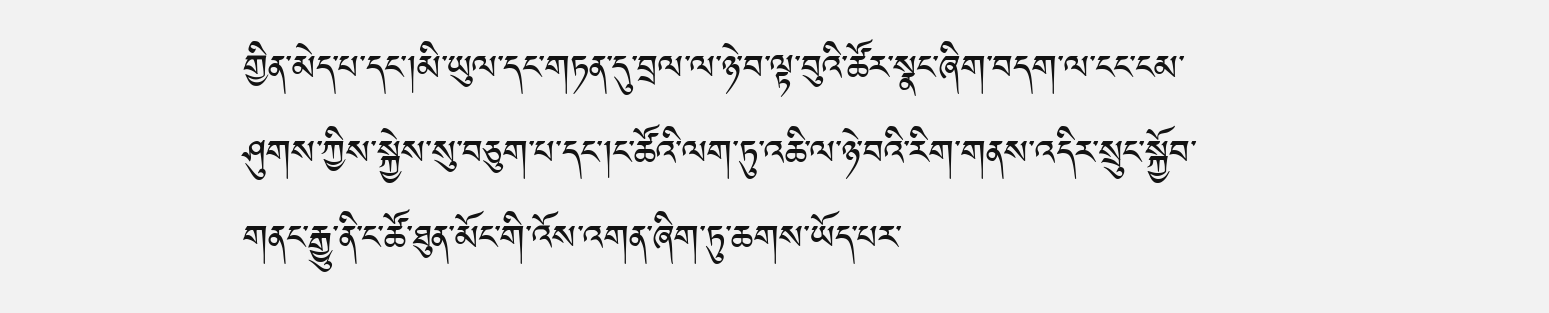གྱིན་མེད་པ་དང་།མི་ཡུལ་དང་གཏན་དུ་བྲལ་ལ་ཉེ་བ་ལྟ་བུའི་ཚོར་སྣང་ཞིག་བདག་ལ་ངང་ངམ་ཤུགས་ཀྱིས་སྐྱེས་སུ་བཅུག་པ་དང་།ང་ཚོའི་ལག་ཏུ་འཆི་ལ་ཉེ་བའི་རིག་གནས་འདིར་སྲུང་སྐྱོབ་གནང་རྒྱུ་ནི་ང་ཚོ་ཐུན་མོང་གི་འོས་འགན་ཞིག་ཏུ་ཆགས་ཡོད་པར་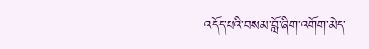འདོད་པའི་བསམ་བློ་ཞིག་འགོག་མེད་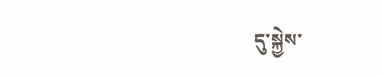དུ་སྐྱེས་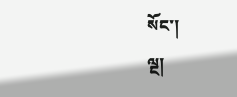སོང་།
ལྔ།